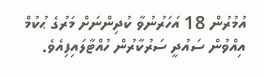އުމުރުން 18 އަހަރުނުވާ ކުދިންނަށް މަރުގެ ޙުކުމް އިއްވުން ސައުދީ ސަރުކާރުން ހުއްޓާލައިފިއެވެ.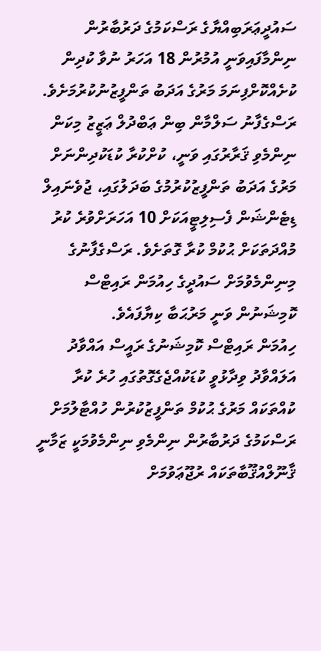ސައުދީޢަރަބިއްޔާގެ ރަސްކަމުގެ ދަރުބާރުން ނިންމާފައިވަނީ އުމުރުން 18 އަހަރު ނުވާ ކުދިން ކުށެއްކޮށްފިނަމަ މަރުގެ އަދަބު ތަންފީޒުނުކުރުމަށެވެ. ރަސްގެފާނު ސަލްމާން ބިން ޢަބްދުލް ޢަޒީޒު މިކަން ނިންމެވި ޤަރާރުގައި ވަނީ، ކުށްކުރާ ކުޑަކުދިންނަށް މަރުގެ އަދަބު ތަންފީޒުކުރުމުގެ ބަދަލުގައި، ޖުވެނައިލް ޑިޓެންޝަން ފެސިލިޓީއަކަށް 10 އަހަރަށްވުރެ ކުރު މުއްދަތަކަށް ޙުކުމް ކުރާ ގޮތަށެވެ. ރަސްގެފާނުގެ މިނިންމެވުމަށް ސައުދީގެ ހިއުމަން ރައިޓްސް ކޮމިޝަނުން ވަނީ މަރުޙަބާ ކިޔާފައެވެ.
ހިއުމަން ރައިޓްސް ކޮމިޝަނުގެ ރައީސް އައްވާދު އަލައްވާދު ވިދާޅުވީ ކުޑަކުއްޖެގެގޮތުގައި ހުރެ ކުރާ ކުއްތަކައް މަރުގެ ޙުކުމް ތަންފީޒުކުރުން ހުއްޓާލުމަށް ރަސްކަމުގެ ދަރުބާރުން ނިންމެވި ނިންމެވުމަކީ ޒަމާނީ ޤާނޫލްއުޤޫބާތަކައް ރުޖޫޢަވުމަށް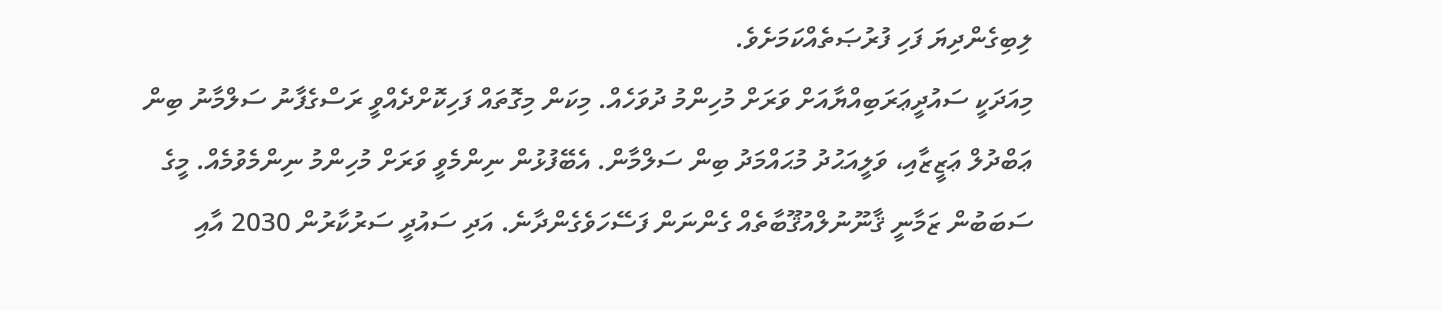ލިބިގެންދިޔަ ފަހި ފުރުޞަތެއްކަމަށެވެ.
މިއަދަކީ ސައުދީޢަރަބިއްޔާއަށް ވަރަށް މުހިންމު ދުވަހެއް. މިކަން މިގޮތައް ފަހިކޮށްދެއްވީ ރަސްގެފާނު ސަލްމާނު ބިން ޢަބްދުލް ޢަޒީޒާއި، ވަލީއަޙުދު މުޙައްމަދު ބިން ސަލްމާން. އެބޭފުޅުން ނިންމެވީ ވަރަށް މުހިންމު ނިންމެވުމެއް. މީގެ ސަބަބުން ޒަމާނީ ޤާނޫނުލްއުޤޫބާތެއް ގެންނަން ފަސޭހަވެގެންދާނެ. އަދި ސައުދީ ސަރުކާރުން 2030 އާއި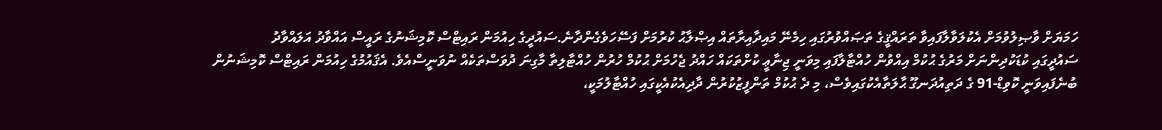ހަމަޔަށް ވާޞިލުވުމަށް އެކުލަވާލާފައިވާ ތަރައްޤީގެ ތަޞައްވުރުގައި ހިމެނޭ މައިދާއިރާތައް އިޞްލާޙު ކުރުމަށް ފަސޭހަވެގެންދާނެ.ސައުދީގެ ހިއުމަން ރައިޓްސް ކޮމިޝަނުގެ ރައީސް އައްވާދު އަލައްވާދު
ސައުދީގައި ކުޑަކުދިންނަށް މަރުގެ ޙުކުމް އިއްވުން ހުއްޓާލާފައި މިވަނީ ޖިނާޢީ ކުށްތަކައް ހައްދު ޖެހުމަށް ޙުކުމް ހުރުން ހުއްޓާލިތާ މާގިނަ ދުވަސްތަކެއް ނުވަނީސްއެވެ. އެޤައުމުގެ ހިއުމަން ރައިޓްސް ކޮމިޝަނުން ބުނެފައިވަނީ ކޮވިޑް-91 ގެ ދަތިއުދަނގޫ ޙާލަތާއެކުގައިވެސް، މި ދެ ޙުކުމް ތަންފީޒުކުރުން ދާދިއެކުއެކީގައި ހުއްޓާލުމަކީ،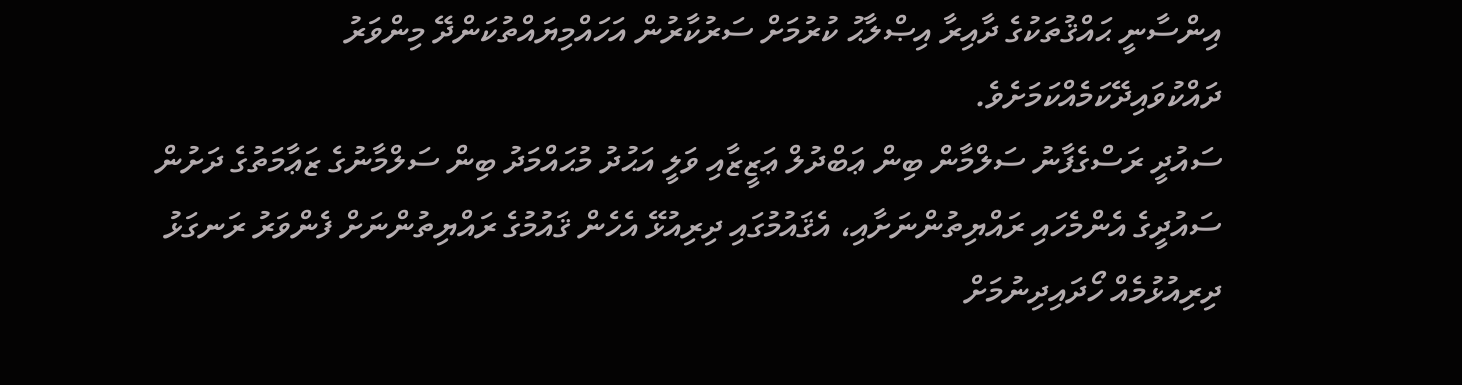އިންސާނީ ޙައްޤުތަކުގެ ދާއިރާ އިޞްލާޙު ކުރުމަށް ސަރުކާރުން އަހައްމިޔައްތުކަންދޭ މިންވަރު ދައްކުވައިދޭކަމެއްކަމަށެވެ.
ސައުދީ ރަސްގެފާނު ސަލްމާން ބިން ޢަބްދުލް ޢަޒީޒާއި ވަލީ އަޙުދު މުޙައްމަދު ބިން ސަލްމާނުގެ ޒަޢާމަތުގެ ދަށުން ސައުދީގެ އެންމެހައި ރައްޔިތުންނަށާއި، އެޤައުމުގައި ދިރިއުޅޭ އެހެން ޤައުމުގެ ރައްޔިތުންނަށް ފެންވަރު ރަނގަޅު ދިރިއުޅުމެއް ހޯދައިދިނުމަށް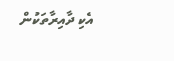އެކި ދާއިރާތަކުން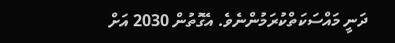ދަނީ މައްސަކަތްކުރަމުންނެވެ. އެގޮތުން 2030 އަށް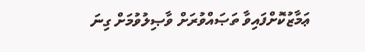ޢަމާޒުކޮށްފައިވާ ތަޞައްވުރަށް ވާޞިލުވުމަށް ގިނަ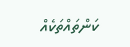ކަންތައްތަކެއް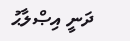ދަނީ އިޞްލާޙު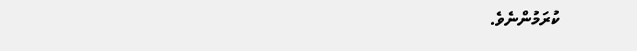ކުރަމުންނެވެ.